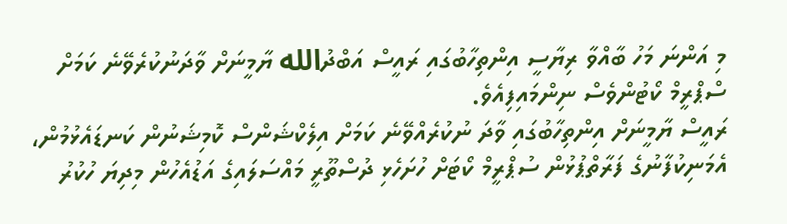މި އަންނަ މަހު ބާއްވާ ރިޔާސީ އިންތިހާބުގައި ރައީސް އަބްދުالله ޔާމީނަށް ވާދަނުކުރެވޭނެ ކަމަށް ސްޕްރީމް ކޯޓުންވެސް ނިންމައިފިއެވެ.
ރައީސް ޔާމީނަށް އިންތިހާބުގައި ވާދަ ނުކުރެއްވޭނެ ކަމަށް އިލެކްޝަންސް ކޮމިޝަނުން ކަނޑައެޅުމުން، އެމަނިކުފާނުގެ ފަރާތްޕުޅުން ސުޕްރީމް ކޯޓަށް ހުށަހެޅި ދުސްތޫރީ މައްސަލައިގެ އަޑުއެހުން މިދިޔަ ހުކުރު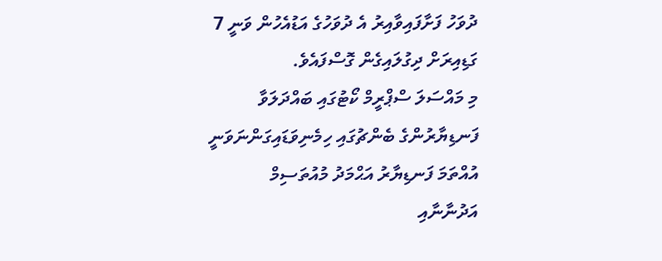ދުވަހު ފަށާފައިވާއިރު އެ ދުވަހުގެ އަޑުއެހުން ވަނީ 7 ގަޑިއިރަށް ދިގުލައިގެން ގޮސްފައެވެ.
މި މައްސަލަ ސްޕްރީމް ކޯޓުގައި ބައްދަލަވާ ފަނޑިޔާރުންގެ ބެންޗުގައި ހިމެނިވަޑައިގަންނަވަނީ އުއްތަމަ ފަނޑިޔާރު އަޙްމަދު މުއުތަސިމް އަދުނާނާއި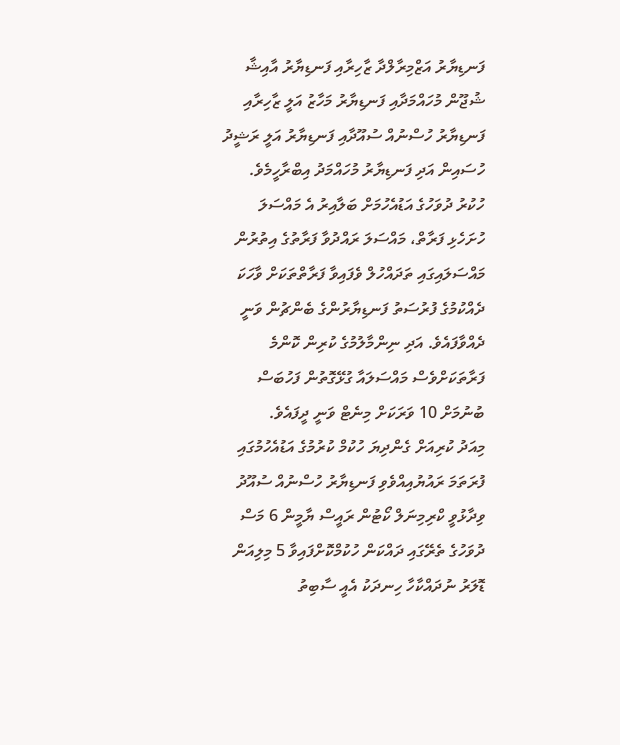ފަނޑިޔާރު އަޒްމިރާލްދާ ޒާހިރާއި ފަނޑިޔާރު އާއިޝާ ޝުޖޫން މުހައްމަދާއި ފަނޑިޔާރު މަހާޒު އަލީ ޒާހިރާއި ފަނޑިޔާރު ހުސްނުއް ސުއޫދާއި ފަނޑިޔާރު އަލީ ރަޝީދު ހުސައިން އަދި ފަނޑިޔާރު މުހައްމަދު އިބްރާހީމެވެ.
ހުކުރު ދުވަހުގެ އަޑުއެހުމަށް ބަލާއިރު އެ މައްސަލަ ހުށަހެޅި ފަރާތް، މައްސަލަ ރައްދުވާ ފަރާތުގެ އިތުރުން މައްސަލައިގައި ތަދައްހުލް ވެފައިވާ ފަރާތްތަކަށް ވާހަކަ ދެއްކުމުގެ ފުރުސަތު ފަނޑިޔާރުންގެ ބެންޗުން ވަނީ ދެއްވާފައެވެ. އަދި ނިންމާލުމުގެ ކުރިން ކޮންމެ ފަރާތަކަށްވެސް މައްސަލައާ ގުޅޭގޮތުން ފަހުބަސް ބުނުމަށް 10 ވަރަކަށް މިނެޓް ވަނީ ދީފައެވެ.
މިއަދު ކުރިއަށް ގެންދިޔަ ހުކުމް ކުރުމުގެ އަޑުއެހުމުގައި ފުރަތަމަ ރައުޔުއިއްވެވި ފަނޑިޔާރު ހުސްނުއް ސުއޫދު ވިދާޅުވީ ކްރިމިނަލް ކޯޓުން ރައީސް ޔާމީން 6 މަސް ދުވަހުގެ ތެރޭގައި ދައްކަން ހުކުމްކޮށްފައިވާ 5 މިލިއަން ޑޮލަރު ނުދައްކާހާ ހިނދަކު އެއީ ސާބިތު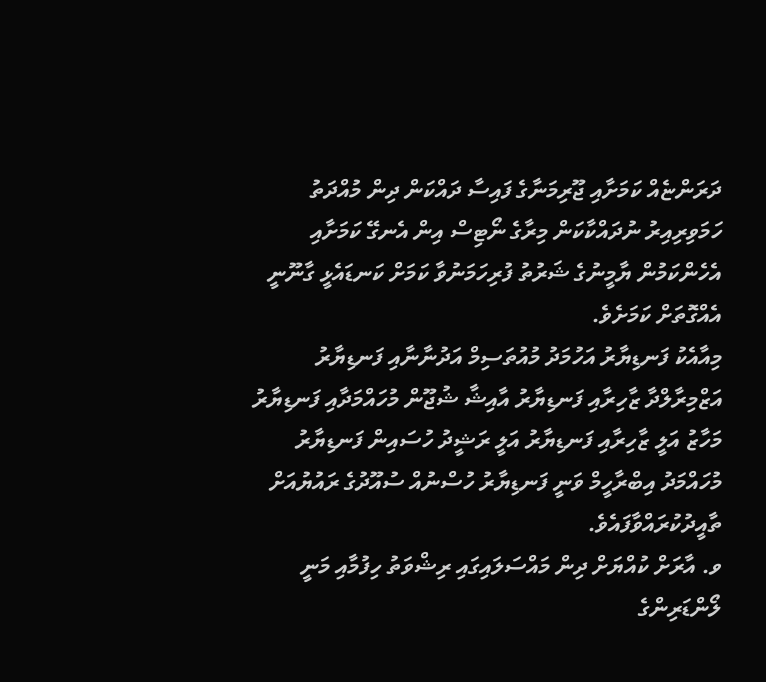ދަރަންޏެއް ކަމަށާއި ޖޫރިމަނާގެ ފައިސާ ދައްކަން ދިން މުއްދަތު ހަމަވިރިއިރު ނުދައްކާކަން މިރާގެ ނޯޓިސް އިން އެނގޭ ކަމަށާއި އެހެންކަމުން ޔާމީނުގެ ޝަރުތު ފުރިހަމަނުވާ ކަމަށް ކަނޑައެޅީ ގާނޫނީ އެއްގޮތަށް ކަމަށެވެ.
މިއާއެކު ފަނޑިޔާރު އަހުމަދު މުއުތަސިމް އަދުނާނާއި ފަނޑިޔާރު އަޒްމިރާލްދާ ޒާހިރާއި ފަނޑިޔާރު އާއިޝާ ޝުޖޫން މުހައްމަދާއި ފަނޑިޔާރު މަހާޒު އަލީ ޒާހިރާއި ފަނޑިޔާރު އަލީ ރަޝީދު ހުސައިން ފަނޑިޔާރު މުހައްމަދު އިބްރާހީމް ވަނީ ފަނޑިޔާރު ހުސްނުއް ސުއޫދުގެ ރައުޔުއަށް ތާއީދުކުރައްވާފައެވެ.
ވ. އާރަށް ކުއްޔަށް ދިން މައްސަލައިގައި ރިޝްވަތު ހިފުމާއި މަނީ ލޯންޑަރިންގެ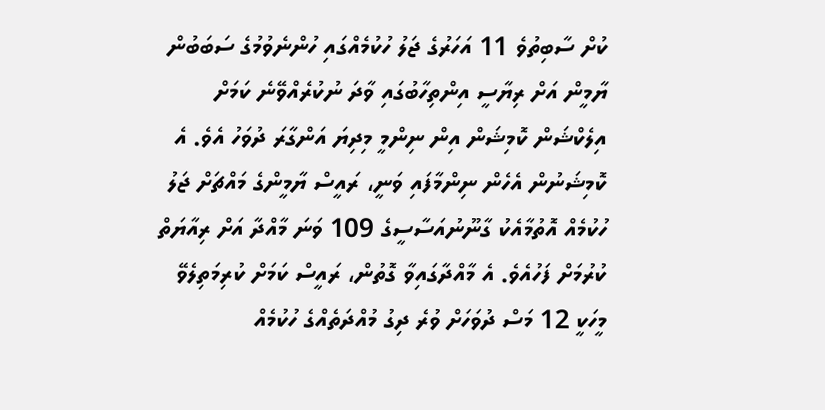ކުށް ސާބިތުވެ 11 އަހަރުގެ ޖަލު ހުކުމެއްގައި ހުންނެވުމުގެ ސަބަބުން ޔާމީން އަށް ރިޔާސީ އިންތިހާބުގައި ވާދަ ނުކުރެއްވޭނެ ކަމަށް އިލެކްޝަން ކޮމިޝަން އިން ނިންމީ މިދިޔަ އަންގާރަ ދުވަހު އެވެ. އެ ކޮމިޝަނުން އެހެން ނިންމާފައި ވަނީ، ރައީސް ޔާމީންގެ މައްޗަށް ޖަލު ހުކުމެއް އޮތުމާއެކު ގާނޫނުއަސާސީގެ 109 ވަނަ މާއްދާ އަށް ރިއާޔަތް ކުރުމަށް ފަހުއެވެ. އެ މާއްދާގައިވާ ގޮތުން، ރައީސް ކަމަށް ކުރިމަތިލެވޭ މީހަކީ 12 މަސް ދުވަހަށް ވުރެ ދިގު މުއްދަތެއްގެ ހުކުމެއް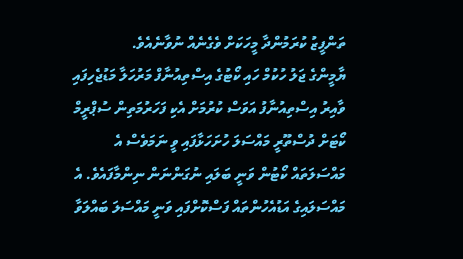ތަންފީޒު ކުރަމުންދާ މީހަކަށް ވެގެނެއް ނުވާނެއެވެ.
ޔާމީންގެ ޖަލު ހުކުމް ހައި ކޯޓުގެ އިސްތިއުނާފް މަރުހަލާ މަޑުޖެހިފައި ވާއިރު އިސްތިއުނާފު އަވަސް ކުރުމަށް އެކި ފަހަރުމަތިން ސުޕްރީމް ކޯޓަށް ދުސްތޫރީ މައްސަލަ ހުށަހަޅާފައި ވީ ނަމަވެސް އެ މައްސަލަތައް ކޯޓުން ވަނީ ބަލައި ނުގަންނަން ނިންމާފައެވެ. އެ މައްސަލައިގެ އަޑުއެހުންތައް ފަސްކޮށްފައި ވަނީ މައްސަލަ ބައްލަވާ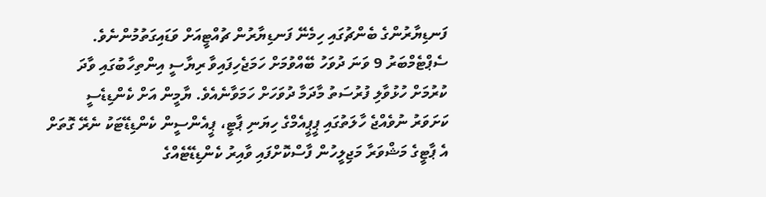ފަނޑިޔާރުންގެ ބެންޗުގައި ހިމެނޭ ފަނޑިޔާރުން ޗުއްޓީއަށް ވަޑައިގަތުމުންނެވެ.
ސެޕްޓެމްބަރު 9 ވަނަ ދުވަހު ބޭއްވުމަށް ހަމަޖެހިފައިވާ ރިޔާސީ އިންތިހާބުގައި ވާދަ ކުރުމަށް ހުޅުވާލި ފުރުސަތު މާދަމާ ދުވަހަށް ހަމަވާނެއެވެ. ޔާމީން އަށް ކެންޑިޑެސީ ކަށަވަރު ނުވެއްޖެ ހާލަތުގައި ޕީޕީއެމްގެ ހިޔަނި ޕާޓީ، ޕީއެންސީން ކެންޑިޑޭޓަކު ނެރޭ ގޮތަށް އެ ޕާޓީގެ މަޝްވަރާ މަޖިލީހުން ފާސްކޮށްފައި ވާއިރު ކެންޑިޑޭޓެއްގެ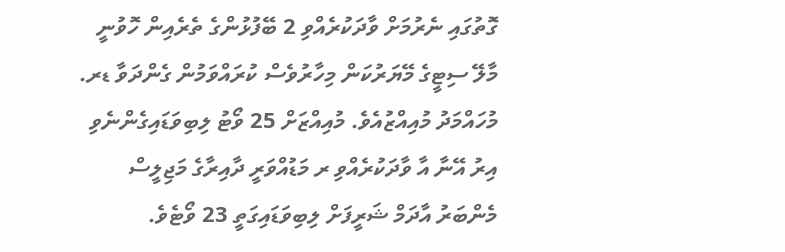ގޮތުގައި ނެރުމަށް ވާދަކުރެއްވި 2 ބޭފުޅުންގެ ތެރެއިން ހޮވުނީ މާލޭ ސިޓީގެ މޭޔަރުކަން މިހާރުވެސް ކުރައްވަމުން ގެންދަވާ ޑރ. މުހައްމަދު މުއިއްޒުއެވެ. މުއިއްޒަށް 25 ވޯޓު ލިބިވަޑައިގެންނެވި އިރު އޭނާ އާ ވާދަކުރެއްވި ރ މަޑުއްވަރީ ދާއިރާގެ މަޖިލީސް މެންބަރު އާދަމް ޝަރީފަށް ލިބިވަޑައިގަތީ 23 ވޯޓެވެ.